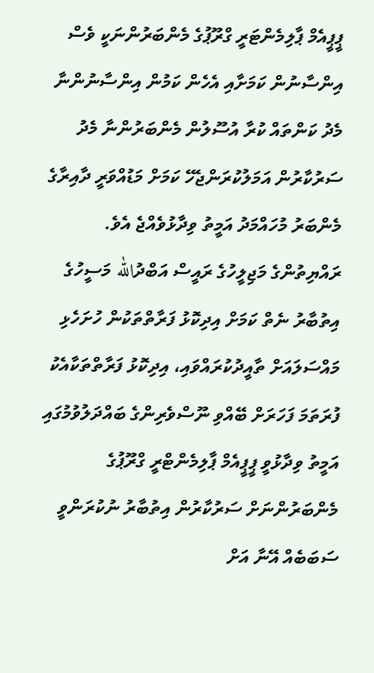ޕީޕީއެމް ޕާލިމެންޓަރީ ގްރޫޕުގެ މެންބަރުންނަކީ ވެސް އިންސާނުން ކަމަށާއި އެހެން ކަމުން އިންސާނުންނާ މެދު ކަންތައް ކުރާ އުސޫލުން މެންބަރުންނާ މެދު ސަރުކާރުން އަމަލުކުރަންޖެހޭ ކަމަށް މަޑުއްވަރީ ދާއިރާގެ މެންބަރު މުހައްމަދު އަމީތު ވިދާޅުވެއްޖެ އެވެ.
ރައްޔިތުންގެ މަޖިލީހުގެ ރައީސް އަބްދުالله މަސީހުގެ އިތުބާރު ނެތް ކަމަށް އިދިކޮޅު ފަރާތްތަކުން ހުށަހެޅި މައްސަލައަށް ތާއީދުކުރައްވައި، އިދިކޮޅު ފަރާތްތަކާއެކު ފުރަތަމަ ފަހަރަށް ބޭއްވި ނޫސްވެރިންގެ ބައްދަލުވުމުގައި އަމީތު ވިދާޅުވީ ޕީޕީއެމް ޕާލިމެންޓްރީ ގްރޫޕުގެ މެންބަރުންނަށް ސަރުކާރުން އިތުބާރު ނުކުރަންވީ ސަބަބެއް އޭނާ އަށް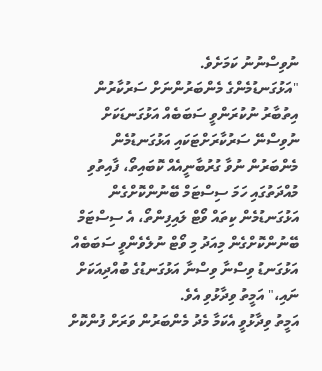ނުވިސްނުނު ކަމަށެވެ.
"އަޅުގަނޑުމެންގެ މެންބަރުންނަށް ސަރުކާރުން އިތުބާރު ނުކުރަންވީ ސަބަބެއް އަޅުގަނޑަކަށް ނުވިސްނޭ ސަރުކާރަށްޓަކައި އަޅުގަނޑުމެން މެންބަރުން ނުވާ ގުރުބާނީއެއް ކޮބައިތޯ، ފާއިތުވި މުއްދަތުގައި ހަމަ ސިސްޓަމް ބޭނުންކޮށްގެން އަޅުގަނޑުމެން ކިތައް ވޯޓް ލައިފިންތޯ، އެ ސިސްޓަމް ބޭނުންކޮށްގެން މިއަދު މި ވޯޓް ނުލެވެންވީ ސަބަބެއް އަޅުގަނޑު ވިސްނާ ވިސްނާ އަޅުގަނޑުގެ ބުއްދިއަކަށް ނައި،" އަމީތު ވިދާޅުވި އެވެ.
އަމީތު ވިދާޅުވީ އެކަމާ މެދު މެންބަރުން ވަރަށް ފުންކޮށް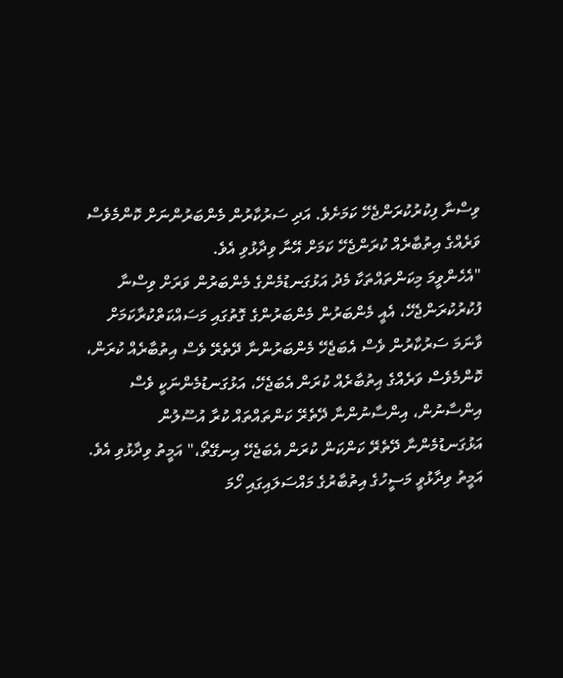ވިސްނާ ފިކުރުކުރަންޖެހޭ ކަމަށެވެ. އަދި ސަރުކާރުން މެންބަރުންނަށް ކޮންމެވެސް ވަރެއްގެ އިތުބާރެއް ކުރަންޖެހޭ ކަމަށް އޭނާ ވިދާޅުވި އެވެ.
"އެހެންވީމަ މިކަންތައްތަކާ މެދު އަޅުގަނޑުމެންގެ މެންބަރުން ވަރަށް ވިސްނާ ފުކުރުކުރަންޖެހޭ، އެއީ މެންބަރުން މެންބަރުންގެ ގޮތުގައި މަސައްކަތްކުރާކަމަށް ވާނަމަ ސަރުކާރުން ވެސް އެބަޖެހޭ މެންބަރުންނާ ދޭތެރޭ ވެސް އިތުބާރެއް ކުރަން، ކޮންމެވެސް ވަރެއްގެ އިތުބާރެއް ކުރަން އެބަޖެހޭ، އަޅުގަނޑުމެންނަކީ ވެސް އިންސާނުން، އިންސާނުންނާ ދޭތެރޭ ކަންތައްތައް ކުރާ އުސޫލުން އަޅުގަނޑުމެންނާ ދޭތެރޭ ކަންކަން ކުރަން އެބަޖެހޭ އިނގޭތޯ،" އަމީތު ވިދާޅުވި އެވެ.
އަމީތު ވިދާޅުވީ މަސީހުގެ އިތުބާރުގެ މައްސަލައިގައި ހޯމަ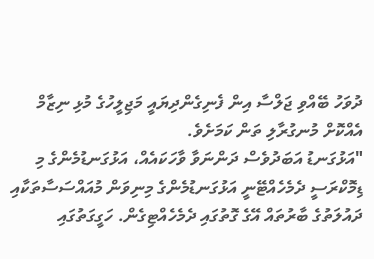ދުވަހު ބޭއްވި ޖަލްސާ އިން ފެނިގެންދިޔައީ މަޖިލީހުގެ މުޅި ނިޒާމް އެއްކޮށް މުނގުރާލި ތަން ކަމަށެވެ.
"އަޅުގަނޑު އަބަދުވެސް ދަންނަވާ ވާހަކައެއް، އަޅުގަނޑުމެންގެ މި ޑިމޮކްރަސީ ދެމެހެއްޓޭނީ އަޅުގަނޑުމެންގެ މިނިވަން މުއައްސަސާތަކާއި ދައުލަތުގެ ބާރުތައް އޭގެ ގޮތުގައި ދެމެހެއްޓިގެން. ހަގީގަތުގައި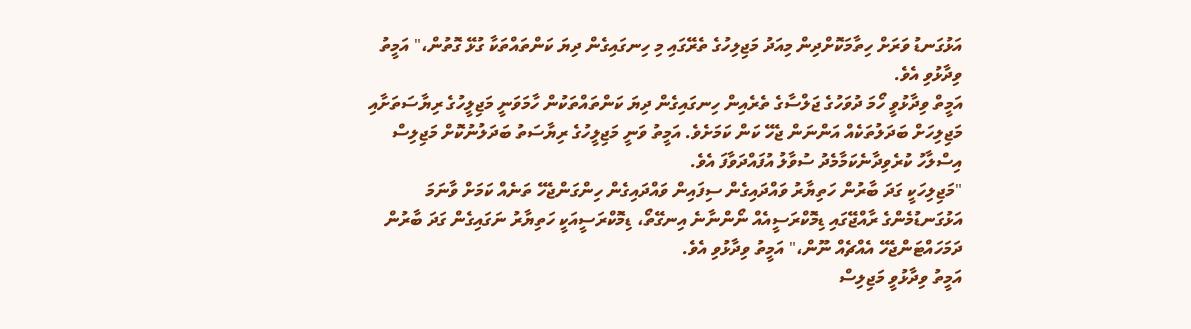އަޅުގަނޑު ވަރަށް ހިތާމަކޮށްދިން މިއަދު މަޖިލިހުގެ ތެރޭގައި މި ހިނގައިގެން ދިޔަ ކަންތައްތަކާ ގުޅޭ ގޮތުން،" އަމީތު ވިދާޅުވި އެވެ.
އަމީތް ވިދާޅުވީ ހޯމަ ދުވަހުގެ ޖަލްސާގެ ތެރެއިން ހިނގައިގެން ދިޔަ ކަންތައްތަކުން ހާމަވަނީ މަޖިލީހުގެ ރިޔާސަތަށާއި މަޖިލިހަށް ބަދަލުތަކެއް އަންނަން ޖެހޭ ކަން ކަމަށެވެ. އަމީތު ވަނީ މަޖިލީހުގެ ރިޔާސަތު ބަދަލުނުކޮށް މަޖިލިސް އިސްލާހު ކުރެވިދާނެކަމާމެދު ސުވާލު އުފައްދަވާފަ އެވެ.
"މަޖިލިހަކީ ގަދަ ބާރުން ހަތިޔާރު ވައްދައިގެން ސިފައިން ވައްދައިގެން ހިންގަންޖެހޭ ތަނެއް ކަމަށް ވާނަމަ އަޅުގަނޑުމެންގެ ރާއްޖޭގައި ޑިމޮކްރަސީއެއް ނޯންނާނެ އިނގޭތޯ، ޑިމޮކްރަސީއަކީ ހަތިޔާރު ނަގައިގެން ގަދަ ބާރުން ދަމަހައްޓަންޖެހޭ އެއްޗެއް ނޫން،" އަމީތު ވިދާޅުވި އެވެ.
އަމީތު ވިދާޅުވީ މަޖިލިސް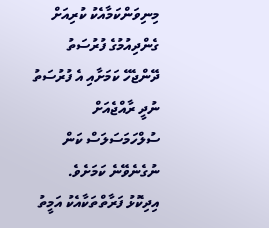މިނިވަންކަމާއެކު ކުރިއަށް ގެންދިއުމުގެ ފުރުސަތު ދޭންޖެހޭ ކަމަށާއި އެ ފުރުސަތު ނުދީ ރާއްޖެއަށް ސުލްހަމަސަލަސް ކަން ނުގެނެވޭނެ ކަމަށެވެ.
އިދިކޮޅު ފަރާތްތަކާއެކު އަމީތު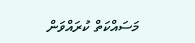މަސައްކަތް ކުރައްވަން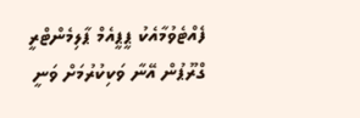ފެއްޓެވުމާއެކު ޕީޕީއެމް ޕާލިމެންޓްރީ ގްރޫޕުން އޭނާ ވަކިކުރުމަށް ވަނީ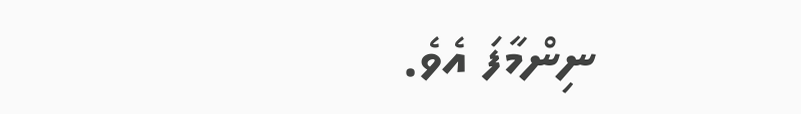ނިންމާފަ އެވެ.